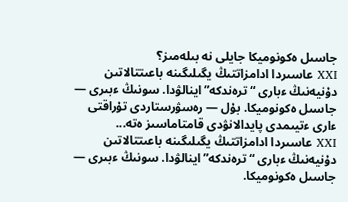جاسىل ەكونوميكا جايلى نە بىلەمىز؟
XXI عاسىردا ادامزاتتىڭ يگىلىگىنە باعىتتالاتىن دۇنيەنىڭ ءبارى “ترەندكە” اينالۋدا. سونىڭ ءبىرى — جاسىل ەكونوميكا. بۇل — رەسۋرستاردى تۇراقتى ءارى ءتيىمدى پايدالانۋدى قامتاماسىز ەتە...
XXI عاسىردا ادامزاتتىڭ يگىلىگىنە باعىتتالاتىن دۇنيەنىڭ ءبارى “ترەندكە” اينالۋدا. سونىڭ ءبىرى — جاسىل ەكونوميكا.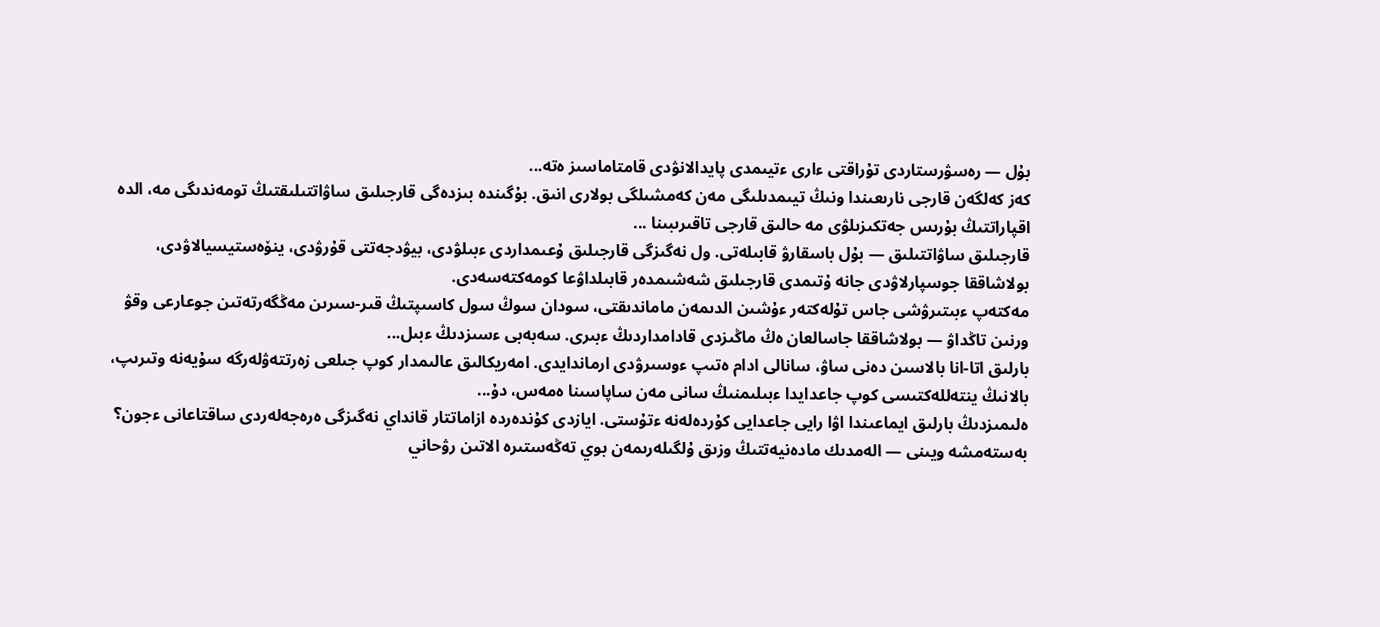بۇل — رەسۋرستاردى تۇراقتى ءارى ءتيىمدى پايدالانۋدى قامتاماسىز ەتە...
كەز كەلگەن قارجى نارىعىندا ونىڭ تيىمدىلىگى مەن كەمشىلگى بولارى انىق. بۇگىندە بىزدەگى قارجىلىق ساۋاتتىلىقتىڭ تومەندىگى مە، الدە اقپاراتتىڭ بۇرىس جەتكىزىلۋى مە حالىق قارجى تاقىرىبىنا ...
قارجىلىق ساۋاتتىلىق — بۇل باسقارۋ قابىلەتى. ول نەگىزگى قارجىلىق ۇعىمداردى ءبىلۋدى، بيۋدجەتتى قۇرۋدى، ينۆەستيسيالاۋدى، بولاشاققا جوسپارلاۋدى جانە ۇتىمدى قارجىلىق شەشىمدەر قابىلداۋعا كومەكتەسەدى.
مەكتەپ ءبىتىرۋشى جاس تۇلەكتەر ءۇشىن الدىمەن ماماندىقتى، سودان سوڭ سول كاسىپتىڭ قىر-سىرىن مەڭگەرتەتىن جوعارعى وقۋ ورنىن تاڭداۋ — بولاشاققا جاسالعان ەڭ ماڭىزدى قادامداردىڭ ءبىرى. سەبەبى ءسىزدىڭ ءبىل...
بارلىق اتا-انا بالاسىن دەنى ساۋ، سانالى ادام ەتىپ ءوسىرۋدى ارماندايدى. امەريكالىق عالىمدار كوپ جىلعى زەرتتەۋلەرگە سۇيەنە وتىرىپ، بالانىڭ ينتەللەكتىسى كوپ جاعدايدا ءبىلىمنىڭ سانى مەن ساپاسىنا ەمەس، دۇ...
ەلىمىزدىڭ بارلىق ايماعىندا اۋا رايى جاعدايى كۇردەلەنە ءتۇستى. ايازدى كۇندەردە ازاماتتار قانداي نەگىزگى ەرەجەلەردى ساقتاعانى ءجون؟
بەستەمشە ويىنى — الەمدىك مادەنيەتتىڭ وزىق ۇلگىلەرىمەن بوي تەڭەستىرە الاتىن رۋحاني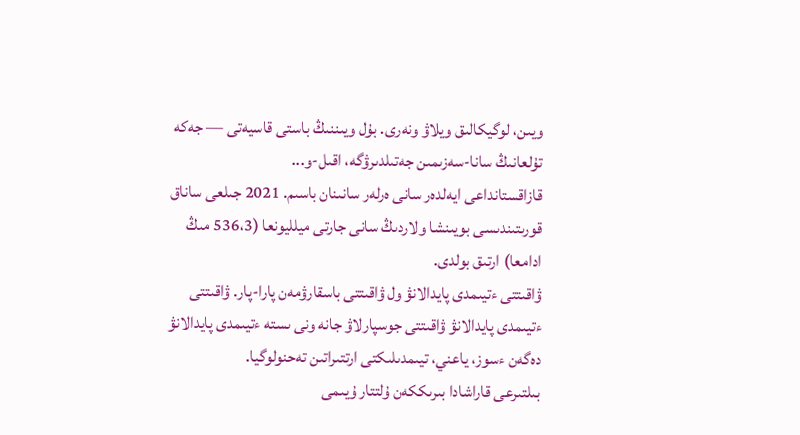ويىن، لوگيكالىق ويلاۋ ونەرى. بۇل ويىننىڭ باستى قاسيەتى — جەكە تۇلعانىڭ سانا-سەزىمىن جەتىلدىرۋگە، اقىل-و...
قازاقستانداعى ايەلدەر سانى ەرلەر سانىنان باسىم. 2021 جىلعى ساناق قورىتىندىسى بويىنشا ولاردىڭ سانى جارتى ميلليونعا (536،3 مىڭ ادامعا) ارتىق بولدى.
ۋاقىتتى ءتيىمدى پايدالانۋ ول ۋاقىتتى باسقارۋمەن پارا-پار. ۋاقىتتى ءتيىمدى پايدالانۋ ۋاقىتتى جوسپارلاۋ جانە ونى ىستە ءتيىمدى پايدالانۋ دەگەن ءسوز، ياعني، تيىمدىلىكتى ارتتىراتىن تەحنولوگيا.
بىلتىرعى قاراشادا بىرىككەن ۇلتتار ۇيىمى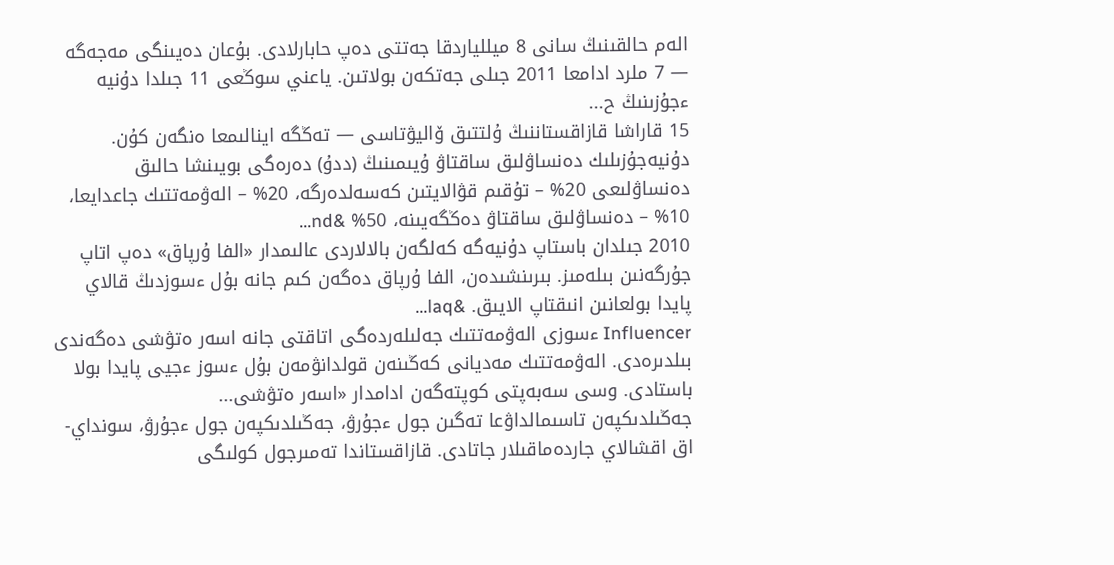الەم حالقىنىڭ سانى 8 ميللياردقا جەتتى دەپ حابارلادى. بۇعان دەيىنگى مەجەگە — 7 ملرد ادامعا 2011 جىلى جەتكەن بولاتىن. ياعني سوڭعى 11 جىلدا دۇنيە ءجۇزىنىڭ ح...
15 قاراشا قازاقستاننىڭ ۇلتتىق ۆاليۋتاسى — تەڭگە اينالىمعا ەنگەن كۇن.
دۇنيەجۇزىلىك دەنساۋلىق ساقتاۋ ۇيىمىنىڭ (ددۇ) دەرەگى بويىنشا حالىق دەنساۋلىعى 20% – تۇقىم قۋالايتىن كەسەلدەرگە، 20% – الەۋمەتتىك جاعدايعا، 10% – دەنساۋلىق ساقتاۋ دەڭگەيىنە، 50% &nd...
2010 جىلدان باستاپ دۇنيەگە كەلگەن بالالاردى عالىمدار «الفا ۇرپاق» دەپ اتاپ جۇرگەنىن بىلەمىز. بىرىنشىدەن، الفا ۇرپاق دەگەن كىم جانە بۇل ءسوزدىڭ قالاي پايدا بولعانىن انىقتاپ الايىق. &laq...
Influencer ءسوزى الەۋمەتتىك جەلىلەردەگى اتاقتى جانە اسەر ەتۋشى دەگەندى بىلدىرەدى. الەۋمەتتىك مەديانى كەڭىنەن قولدانۋمەن بۇل ءسوز ءجيى پايدا بولا باستادى. وسى سەبەپتى كوپتەگەن ادامدار «اسەر ەتۋشى...
جەڭىلدىكپەن تاسىمالداۋعا تەگىن جول ءجۇرۋ، جەڭىلدىكپەن جول ءجۇرۋ، سونداي-اق اقشالاي جاردەماقىلار جاتادى. قازاقستاندا تەمىرجول كولىگى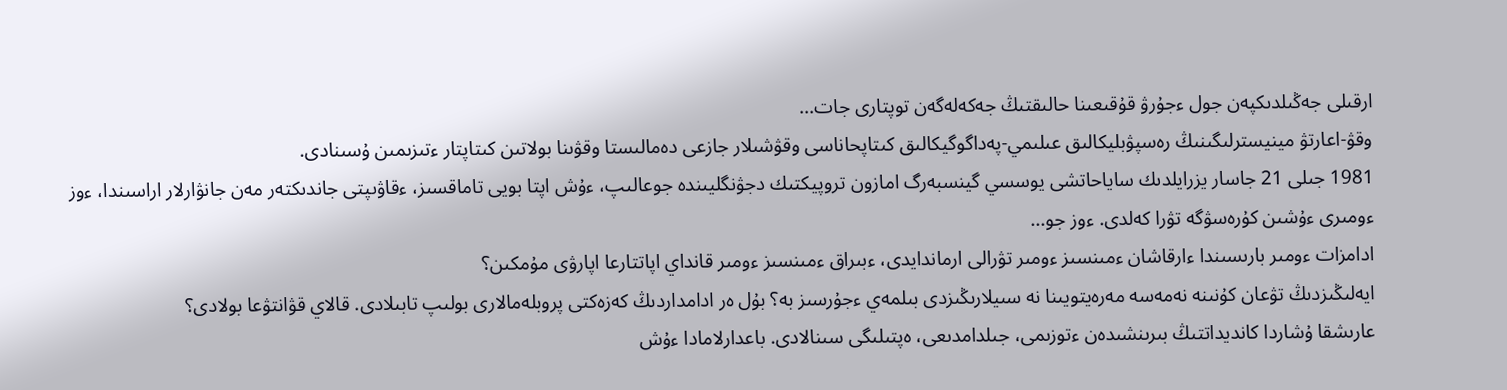ارقىلى جەڭىلدىكپەن جول ءجۇرۋ قۇقىعىنا حالىقتىڭ جەكەلەگەن توپتارى جات...
وقۋ-اعارتۋ مينيسترلىگىنىڭ رەسپۋبليكالىق عىلىمي-پەداگوگيكالىق كىتاپحاناسى وقۋشىلار جازعى دەمالىستا وقۋىنا بولاتىن كىتاپتار ءتىزىمىن ۇسىنادى.
1981 جىلى 21 جاسار يزرايلدىك ساياحاتشى يوسسي گينسبەرگ امازون تروپيكتىك دجۋنگليىندە جوعالىپ، ءۇش اپتا بويى تاماقسىز، ءقاۋىپتى جاندىكتەر مەن جانۋارلار اراسىندا، ءوز ءومىرى ءۇشىن كۇرەسۋگە تۋرا كەلدى. ءوز جو...
ادامزات ءومىر بارىسىندا ءارقاشان ءمىنسىز ءومىر تۋرالى ارماندايدى، ءبىراق ءمىنسىز ءومىر قانداي اپاتتارعا اپارۋى مۇمكىن؟
ايەلىڭىزدىڭ تۋعان كۇنىنە نەمەسە مەرەيتويىنا نە سىيلارىڭىزدى بىلمەي ءجۇرسىز بە؟ بۇل ەر ادامداردىڭ كەزەكتى پروبلەمالارى بولىپ تابىلادى. قالاي قۋانتۋعا بولادى؟
عارىشقا ۇشاردا كانديداتتىڭ بىرىنشىدەن ءتوزىمى، جىلدامدىعى، ەپتىلىگى سىنالادى. باعدارلامادا ءۇش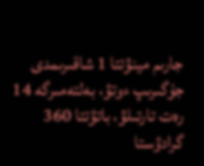جارىم مينۋتتا 1 شاقىرىمدى جۇگىرىپ ءوتۋ، بەلتەمىرگە 14 رەت تارتىلۋ، باتۋتتا 360 گرادۋستا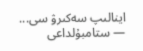اينالىپ سەكىرۋ سى...
— ستامبۇلداعى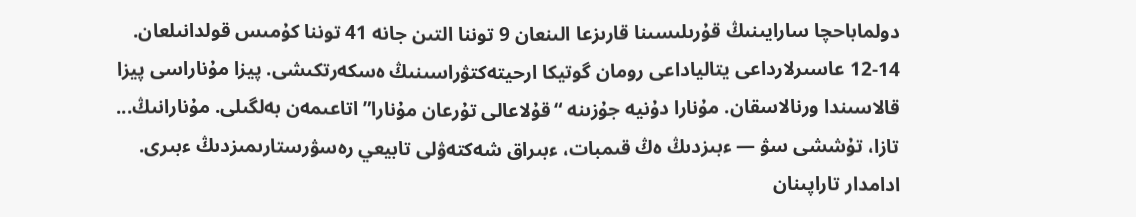دولماباحچا سارايىنىڭ قۇرىلىسىنا قارىزعا الىنعان 9 توننا التىن جانە 41 توننا كۇمىس قولدانىلعان.
12-14 عاسىرلارداعى يتالياداعى رومان گوتيكا ارحيتەكتۋراسىنىڭ ەسكەرتكىشى. پيزا مۇناراسى پيزا قالاسىندا ورنالاسقان. مۇنارا دۇنيە جۇزىنە “قۇلاعالى تۇرعان مۇنارا” اتاعىمەن بەلگىلى. مۇنارانىڭ...
تازا، تۇششى سۋ — ءبىزدىڭ ەڭ قىمبات، ءبىراق شەكتەۋلى تابيعي رەسۋرستارىمىزدىڭ ءبىرى.
ادامدار تاراپىنان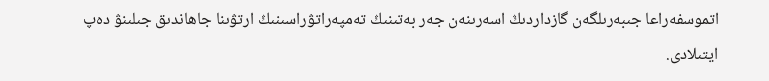اتموسفەراعا جىبەرىلگەن گازداردىڭ اسەرىنەن جەر بەتىنىڭ تەمپەراتۋراسىنىڭ ارتۋىنا جاھاندىق جىلىنۋ دەپ ايتىلادى.